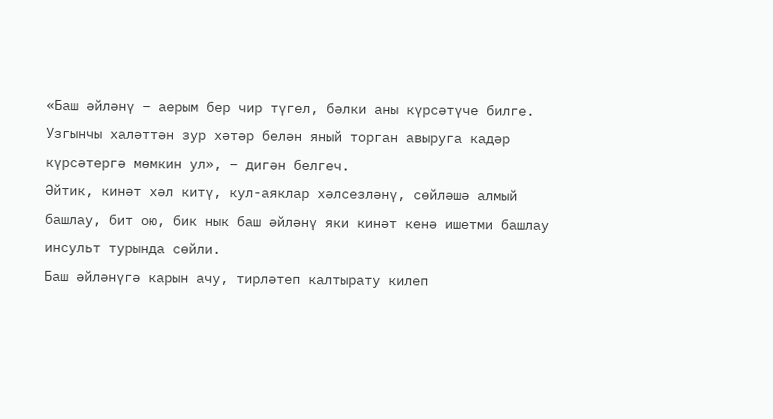«Баш әйләнү – аерым бер чир түгел, бәлки аны күрсәтүче билге. Узгынчы халәттән зур хәтәр белән яный торган авыруга кадәр күрсәтергә мөмкин ул», – дигән белгеч.
Әйтик, кинәт хәл китү, кул-аяклар хәлсезләнү, сөйләшә алмый башлау, бит ою, бик нык баш әйләнү яки кинәт кенә ишетми башлау инсульт турында сөйли.
Баш әйләнүгә карын ачу, тирләтеп калтырату килеп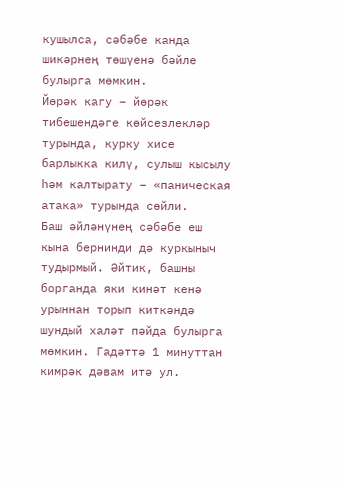кушылса, сәбәбе канда шикәрнең төшүенә бәйле булырга мөмкин.
Йөрәк кагу – йөрәк тибешендәге көйсезлекләр турында, курку хисе барлыкка килү, сулыш кысылу һәм калтырату – «паническая атака» турында сөйли.
Баш әйләнүнең сәбәбе еш кына бернинди дә куркыныч тудырмый. Әйтик, башны борганда яки кинәт кенә урыннан торып киткәндә шундый халәт пәйда булырга мөмкин. Гадәттә 1 минуттан кимрәк дәвам итә ул.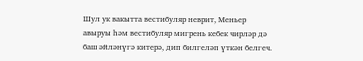Шул ук вакытта вестибуляр неврит, Меньер авыруы һәм вестибуляр мигрень кебек чирләр дә баш әйләнүгә китерә, дип билгеләп үткән белгеч.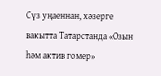Сүз уңаеннан, хәзерге вакытта Татарстанда «Озын һәм актив гомер»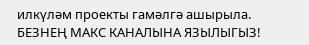илкүләм проекты гамәлгә ашырыла.
БЕЗНЕҢ МАКС КАНАЛЫНА ЯЗЫЛЫГЫЗ!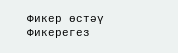Фикер өстәү
Фикерегез